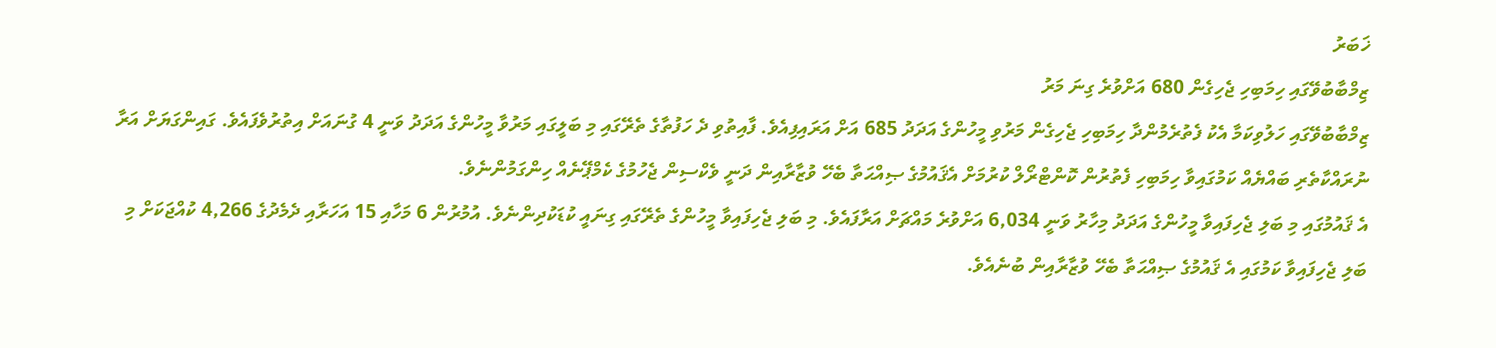ޚަބަރު
ޒިމްބާބުވޭގައި ހިމަބިހި ޖެހިގެން 680 އަށްވުރެ ގިނަ މަރު
ޒިމްބާބުވޭގައި ހަލުވިކަމާ އެކު ފެތުރެމުންދާ ހިމަބިހި ޖެހިގެން މަރުވި މީހުންގެ އަދަދު 685 އަށް އަރައިފިއެވެ. ފާއިތުވި ދެ ހަފުތާގެ ތެރޭގައި މި ބަލީގައި މަރުވާ މީހުންގެ އަދަދު ވަނީ 4 ގުނައަށް އިތުރުވެފައެވެ. ގައިންގަޔަށް އަރާ ނުރައްކާތެރި ބައްޔެއް ކަމުގައިވާ ހިމަބިހި ފެތުރުން ކޮންޓްރޯލް ކުރުމަށް އެޤައުމުގެ ޞިއްޙަތާ ބެހޭ ވުޒާރާއިން ދަނީ ވެކްސިން ޖެހުމުގެ ކެމްޕޭނެއް ހިންގަމުންނެވެ.
އެ ޤައުމުގައި މި ބަލި ޖެހިފައިވާ މީހުންގެ އަދަދު މިހާރު ވަނީ 6,034 އަށްވުރެ މައްޗަށް އަރާފައެވެ. މި ބަލި ޖެހިފައިވާ މީހުންގެ ތެރޭގައި ގިނައީ ކުޑަކުދިންނެވެ. އުމުރުން 6 މަހާއި 15 އަހަރާއި ދެމެދުގެ 4,266 ކުއްޖަކަށް މި ބަލި ޖެހިފައިވާ ކަމުގައި އެ ޤައުމުގެ ޞިއްޙަތާ ބެހޭ ވުޒާރާއިން ބުނެއެވެ.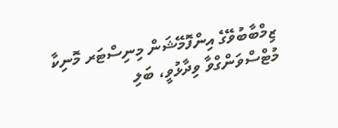ޒިމްބާބުވޭގެ އިންފޮމޭޝަން މިނިސްޓަރ މޮނިކާ މުޓްސްވަންގްވާ ވިދާޅުވީ، ބަލި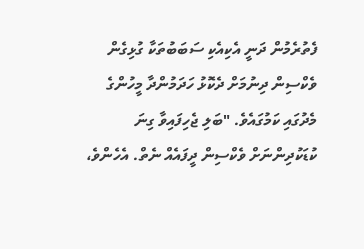ފެތުރެމުން ދަނީ އެކިއެކި ސަބަބުތަކާ ގުޅިގެން ވެކްސިން ދިނުމަށް ދެކޮޅު ހަދަމުންދާ މީހުންގެ މެދުގައި ކަމުގައެވެ. "ބަލި ޖެހިފައިވާ ގިނަ ކުޑަކުދިންނަށް ވެކްސިން ދީފައެއް ނެތް. އެހެންވެ،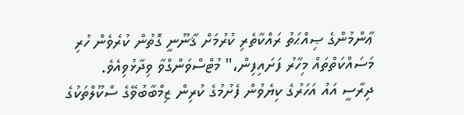ޢާންމުންގެ ޞިއްޙަތު ރައްކާތެރި ކުރުމަށް ޤާނޫނީ ގޮތުން ކުރެވެން ހުރި މަސައްކަތްތައް މިހާރު ފަށައިފިން،" މުޓްސްވަންގްވާ ވިދާޅުވިއެވެ.
ދިރާސީ އައު އަހަރުގެ ކިޔެވުން ފެށުމުގެ ކުރިން ޒިމްބާބުވޭގެ ސްކޫލްތަކުގެ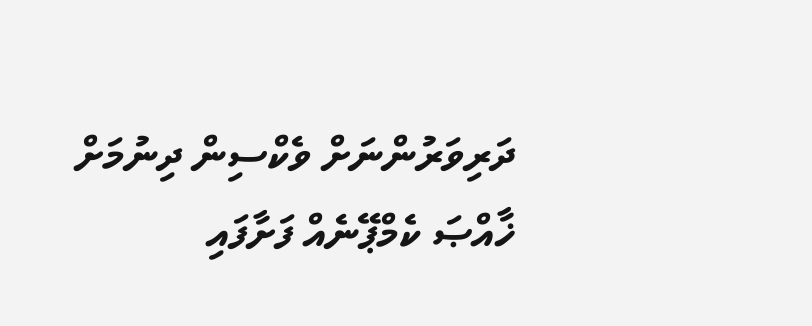ދަރިވަރުންނަށް ވެކްސިން ދިނުމަށް ޚާއްޞަ ކެމްޕޭނެއް ފަށާފައި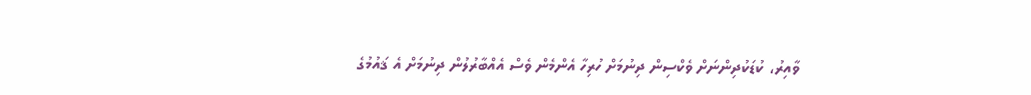ވާއިރު، ކުޑަކުދިންނަށް ވެކްސިން ދިނުމަށް ހުރިހާ އެންމެން ވެސް އެއްބާރުލުން ދިނުމަށް އެ ޤައުމުގެ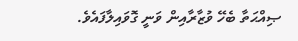ޞިއްޙަތާ ބެހޭ ވުޒާރާއިން ވަނީ ގޮވައިލާފައެވެ.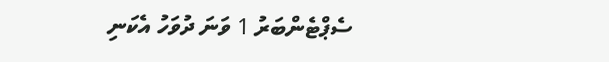ސެޕްޓެންބަރު 1 ވަނަ ދުވަހު އެކަނި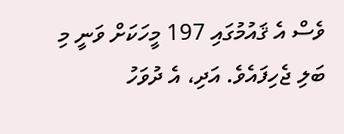ވެސް އެ ޤައުމުގައި 197 މީހަކަށް ވަނީ މި ބަލި ޖެހިފައެވެ. އަދި، އެ ދުވަހު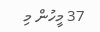37 މީހުން މި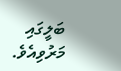ބަލީގައި މަރުވިއެވެ.